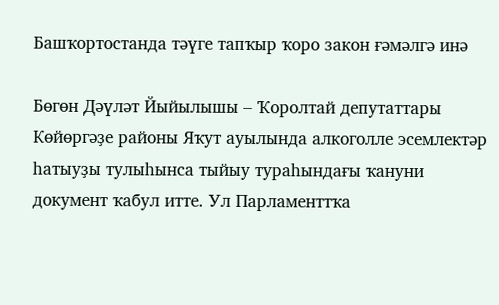Башҡортостанда тәүге тапҡыр ҡоро закон ғәмәлгә инә

Бөгөн Дәүләт Йыйылышы – Ҡоролтай депутаттары Көйөргәҙе районы Яҡут ауылында алкоголле эсемлектәр һатыуҙы тулыһынса тыйыу тураһындағы ҡануни документ ҡабул итте. Ул Парламенттҡа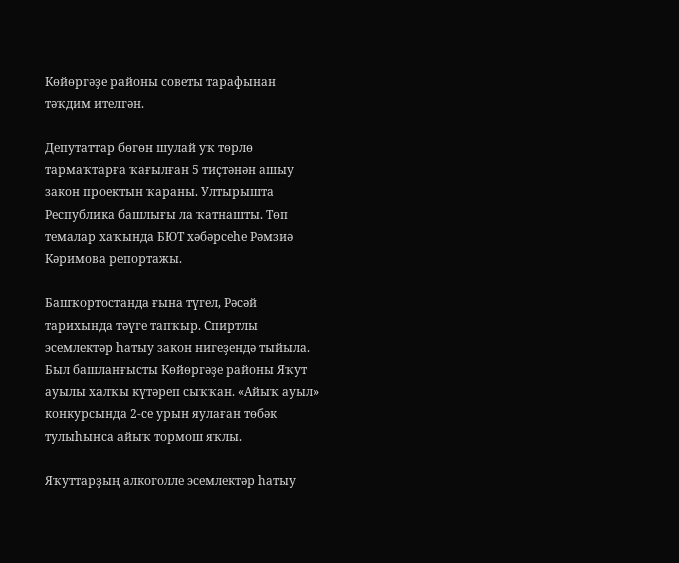Көйөргәҙе районы советы тарафынан тәҡдим ителгән.

Депутаттар бөгөн шулай уҡ төрлө тармаҡтарға ҡағылған 5 тиҫтәнән ашыу закон проектын ҡараны. Ултырышта Республика башлығы ла ҡатнашты. Төп темалар хаҡында БЮТ хәбәрсеһе Рәмзиә Кәримова репортажы.

Башҡортостанда ғына түгел, Рәсәй тарихында тәүге тапҡыр. Спиртлы эсемлектәр һатыу закон нигеҙендә тыйыла. Был башланғысты Көйөргәҙе районы Яҡут ауылы халҡы күтәреп сыҡҡан. «Айыҡ ауыл» конкурсында 2-се урын яулаған төбәк тулыһынса айыҡ тормош яҡлы.

Яҡуттарҙың алкоголле эсемлектәр һатыу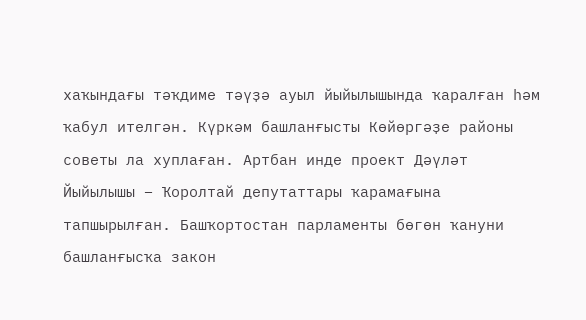хаҡындағы тәҡдиме тәүҙә ауыл йыйылышында ҡаралған һәм ҡабул ителгән. Күркәм башланғысты Көйөргәҙе районы советы ла хуплаған. Артбан инде проект Дәүләт Йыйылышы – Ҡоролтай депутаттары ҡарамағына тапшырылған. Башҡортостан парламенты бөгөн ҡануни башланғысҡа закон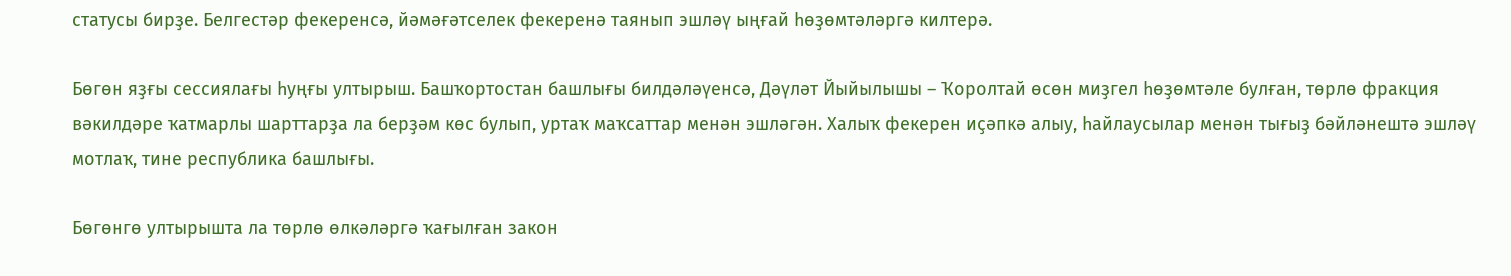статусы бирҙе. Белгестәр фекеренсә, йәмәғәтселек фекеренә таянып эшләү ыңғай һөҙөмтәләргә килтерә.

Бөгөн яҙғы сессиялағы һуңғы ултырыш. Башҡортостан башлығы билдәләүенсә, Дәүләт Йыйылышы – Ҡоролтай өсөн миҙгел һөҙөмтәле булған, төрлө фракция вәкилдәре ҡатмарлы шарттарҙа ла берҙәм көс булып, уртаҡ маҡсаттар менән эшләгән. Халыҡ фекерен иҫәпкә алыу, һайлаусылар менән тығыҙ бәйләнештә эшләү мотлаҡ, тине республика башлығы.

Бөгөнгө ултырышта ла төрлө өлкәләргә ҡағылған закон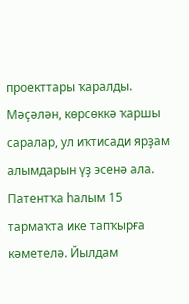проекттары ҡаралды. Мәҫәлән, көрсөккә ҡаршы саралар, ул иҡтисади ярҙам алымдарын үҙ эсенә ала. Патентҡа һалым 15 тармаҡта ике тапҡырға кәметелә. Йылдам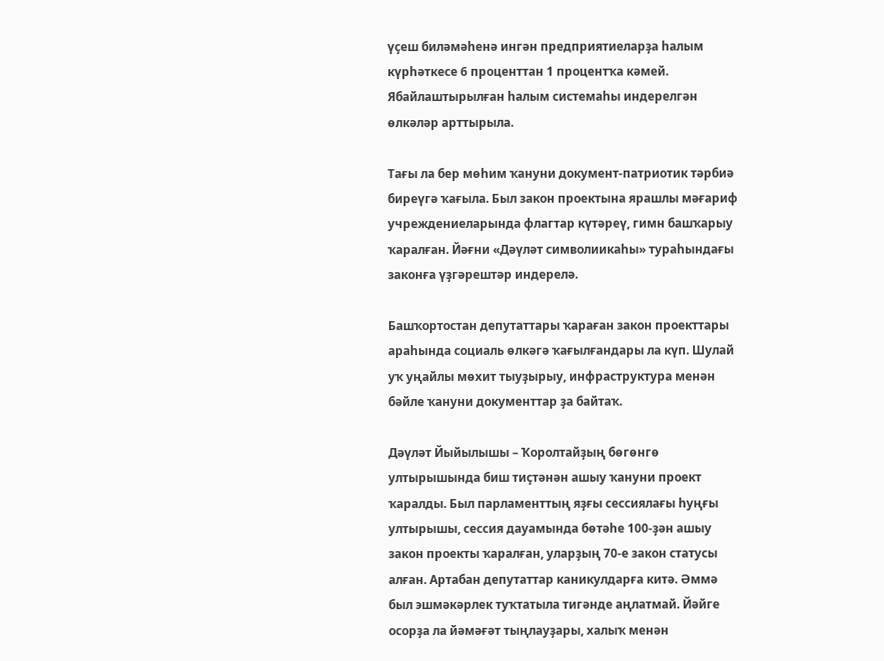үҫеш биләмәһенә ингән предприятиеларҙа һалым күрһәткесе 6 проценттан 1 процентҡа кәмей. Ябайлаштырылған һалым системаһы индерелгән өлкәләр арттырыла.

Тағы ла бер мөһим ҡануни документ-патриотик тәрбиә биреүгә ҡағыла. Был закон проектына ярашлы мәғариф учреждениеларында флагтар күтәреү, гимн башҡарыу ҡаралған. Йәғни «Дәүләт символиикаһы» тураһындағы законға үҙгәрештәр индерелә.

Башҡортостан депутаттары ҡараған закон проекттары араһында социаль өлкәгә ҡағылғандары ла күп. Шулай уҡ уңайлы мөхит тыуҙырыу, инфраструктура менән бәйле ҡануни документтар ҙа байтаҡ.

Дәүләт Йыйылышы – Ҡоролтайҙың бөгөнгө ултырышында биш тиҫтәнән ашыу ҡануни проект ҡаралды. Был парламенттың яҙғы сессиялағы һуңғы ултырышы, сессия дауамында бөтәһе 100-ҙән ашыу закон проекты ҡаралған, уларҙың 70-е закон статусы алған. Артабан депутаттар каникулдарға китә. Әммә был эшмәкәрлек туҡтатыла тигәнде аңлатмай. Йәйге осорҙа ла йәмәғәт тыңлауҙары, халыҡ менән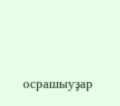осрашыуҙар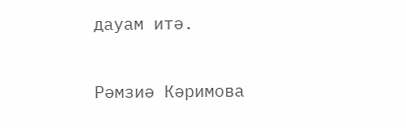дауам итә.

Рәмзиә Кәримова